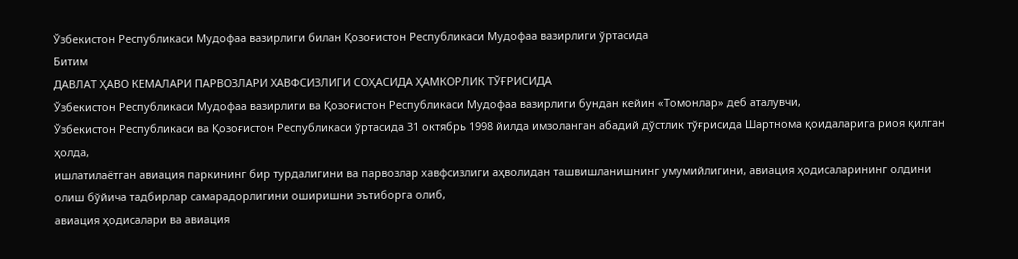Ўзбекистон Республикаси Мудофаа вазирлиги билан Қозоғистон Республикаси Мудофаа вазирлиги ўртасида
Битим
ДАВЛАТ ҲАВО КЕМАЛАРИ ПАРВОЗЛАРИ ХАВФСИЗЛИГИ СОҲАСИДА ҲАМКОРЛИК ТЎҒРИСИДА
Ўзбекистон Республикаси Мудофаа вазирлиги ва Қозоғистон Республикаси Мудофаа вазирлиги бундан кейин «Томонлар» деб аталувчи,
Ўзбекистон Республикаси ва Қозоғистон Республикаси ўртасида 31 октябрь 1998 йилда имзоланган абадий дўстлик тўғрисида Шартнома қоидаларига риоя қилган ҳолда,
ишлатилаётган авиация паркининг бир турдалигини ва парвозлар хавфсизлиги аҳволидан ташвишланишнинг умумийлигини, авиация ҳодисаларининг олдини олиш бўйича тадбирлар самарадорлигини оширишни эътиборга олиб,
авиация ҳодисалари ва авиация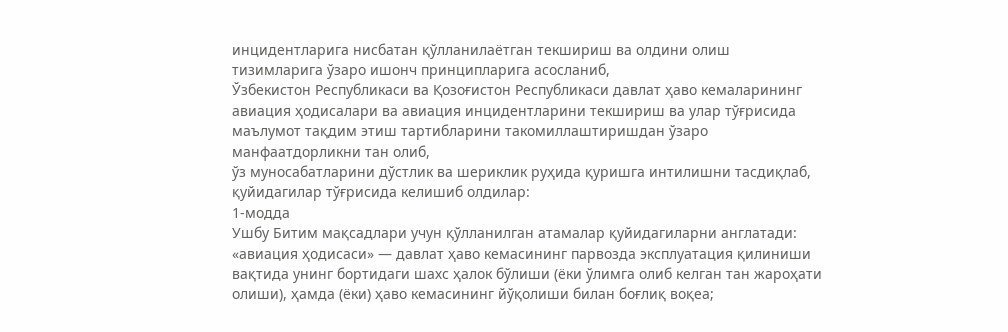инцидентларига нисбатан қўлланилаётган текшириш ва олдини олиш тизимларига ўзаро ишонч принципларига асосланиб,
Ўзбекистон Республикаси ва Қозоғистон Республикаси давлат ҳаво кемаларининг авиация ҳодисалари ва авиация инцидентларини текшириш ва улар тўғрисида маълумот тақдим этиш тартибларини такомиллаштиришдан ўзаро манфаатдорликни тан олиб,
ўз муносабатларини дўстлик ва шериклик руҳида қуришга интилишни тасдиқлаб,
қуйидагилар тўғрисида келишиб олдилар:
1-модда
Ушбу Битим мақсадлари учун қўлланилган атамалар қуйидагиларни англатади:
«авиация ҳодисаси» — давлат ҳаво кемасининг парвозда эксплуатация қилиниши вақтида унинг бортидаги шахс ҳалок бўлиши (ёки ўлимга олиб келган тан жароҳати олиши), ҳамда (ёки) ҳаво кемасининг йўқолиши билан боғлиқ воқеа;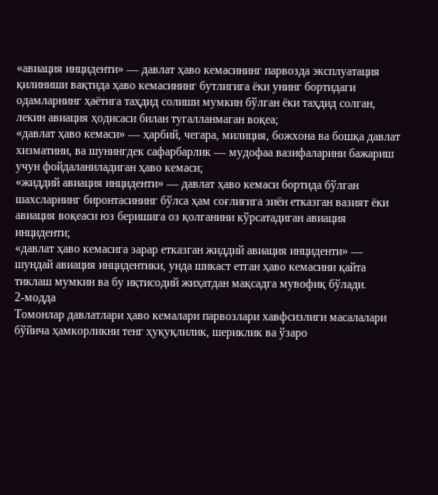«авиация инциденти» — давлат ҳаво кемасининг парвозда эксплуатация қилиниши вақтида ҳаво кемасининг бутлигига ёки унинг бортидаги одамларнинг ҳаётига таҳдид солиши мумкин бўлган ёки таҳдид солган, лекин авиация ҳодисаси билан тугалланмаган воқеа;
«давлат ҳаво кемаси» — ҳарбий, чегара, милиция, божхона ва бошқа давлат хизматини, ва шунингдек сафарбарлик — мудофаа вазифаларини бажариш учун фойдаланиладиган ҳаво кемаси;
«жиддий авиация инциденти» — давлат ҳаво кемаси бортида бўлган шахсларнинг биронтасининг бўлса ҳам соғлиғига зиён етказган вазият ёки авиация воқеаси юз беришига оз қолганини кўрсатадиган авиация инциденти;
«давлат ҳаво кемасига зарар етказган жиддий авиация инциденти» — шундай авиация инцидентики, унда шикаст етган ҳаво кемасини қайта тиклаш мумкин ва бу иқтисодий жиҳатдан мақсадга мувофиқ бўлади.
2-модда
Томонлар давлатлари ҳаво кемалари парвозлари хавфсизлиги масалалари бўйича ҳамкорликни тенг ҳуқуқлилик, шериклик ва ўзаро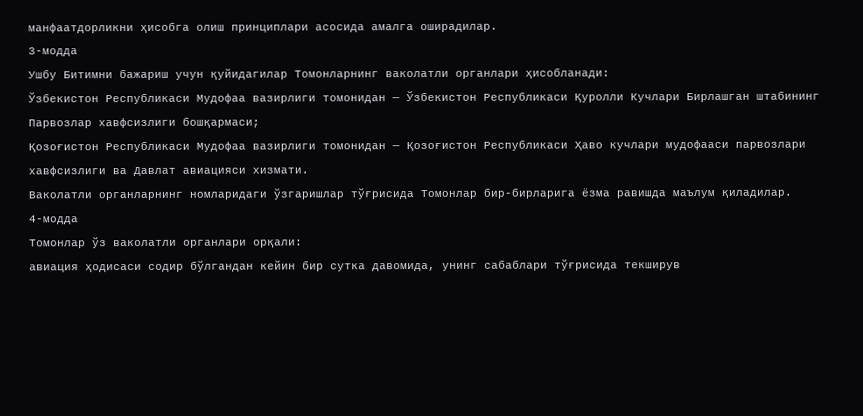манфаатдорликни ҳисобга олиш принциплари асосида амалга оширадилар.
3-модда
Ушбу Битимни бажариш учун қуйидагилар Томонларнинг ваколатли органлари ҳисобланади:
Ўзбекистон Республикаси Мудофаа вазирлиги томонидан — Ўзбекистон Республикаси Қуролли Кучлари Бирлашган штабининг Парвозлар хавфсизлиги бошқармаси;
Қозоғистон Республикаси Мудофаа вазирлиги томонидан — Қозоғистон Республикаси Ҳаво кучлари мудофааси парвозлари хавфсизлиги ва Давлат авиацияси хизмати.
Ваколатли органларнинг номларидаги ўзгаришлар тўғрисида Томонлар бир-бирларига ёзма равишда маълум қиладилар.
4-модда
Томонлар ўз ваколатли органлари орқали:
авиация ҳодисаси содир бўлгандан кейин бир сутка давомида, унинг сабаблари тўғрисида текширув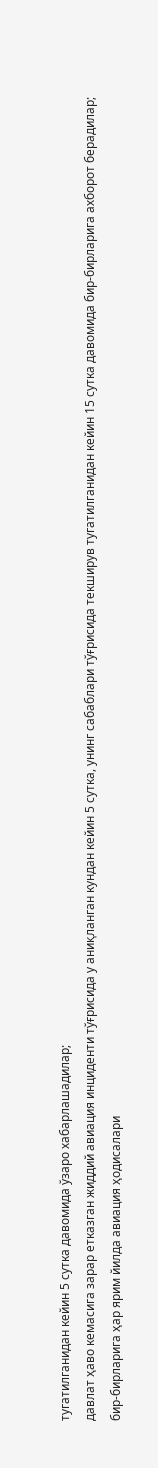тугатилганидан кейин 5 сутка давомида ўзаро хабарлашадилар;
давлат ҳаво кемасига зарар етказган жиддий авиация инциденти тўғрисида у аниқланган кундан кейин 5 сутка, унинг сабаблари тўғрисида текширув тугатилганидан кейин 15 сутка давомида бир-бирларига ахборот берадилар;
бир-бирларига ҳар ярим йилда авиация ҳодисалари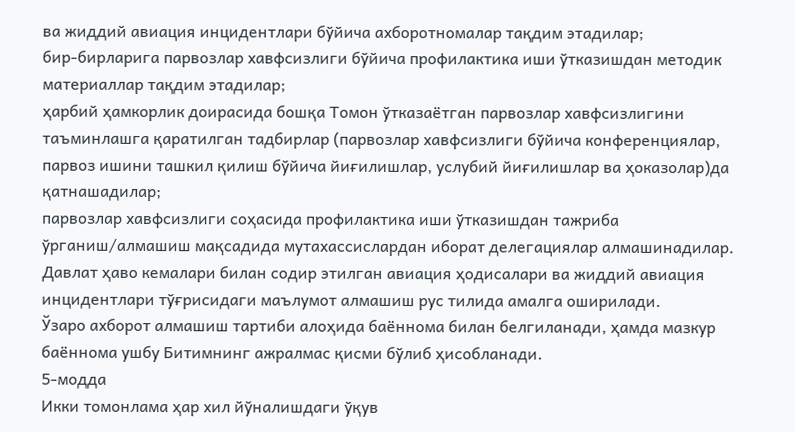ва жиддий авиация инцидентлари бўйича ахборотномалар тақдим этадилар;
бир-бирларига парвозлар хавфсизлиги бўйича профилактика иши ўтказишдан методик материаллар тақдим этадилар;
ҳарбий ҳамкорлик доирасида бошқа Томон ўтказаётган парвозлар хавфсизлигини таъминлашга қаратилган тадбирлар (парвозлар хавфсизлиги бўйича конференциялар, парвоз ишини ташкил қилиш бўйича йиғилишлар, услубий йиғилишлар ва ҳоказолар)да қатнашадилар;
парвозлар хавфсизлиги соҳасида профилактика иши ўтказишдан тажриба ўрганиш/алмашиш мақсадида мутахассислардан иборат делегациялар алмашинадилар.
Давлат ҳаво кемалари билан содир этилган авиация ҳодисалари ва жиддий авиация инцидентлари тўғрисидаги маълумот алмашиш рус тилида амалга оширилади.
Ўзаро ахборот алмашиш тартиби алоҳида баённома билан белгиланади, ҳамда мазкур баённома ушбу Битимнинг ажралмас қисми бўлиб ҳисобланади.
5-модда
Икки томонлама ҳар хил йўналишдаги ўқув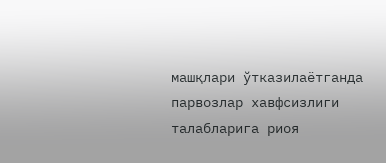машқлари ўтказилаётганда парвозлар хавфсизлиги талабларига риоя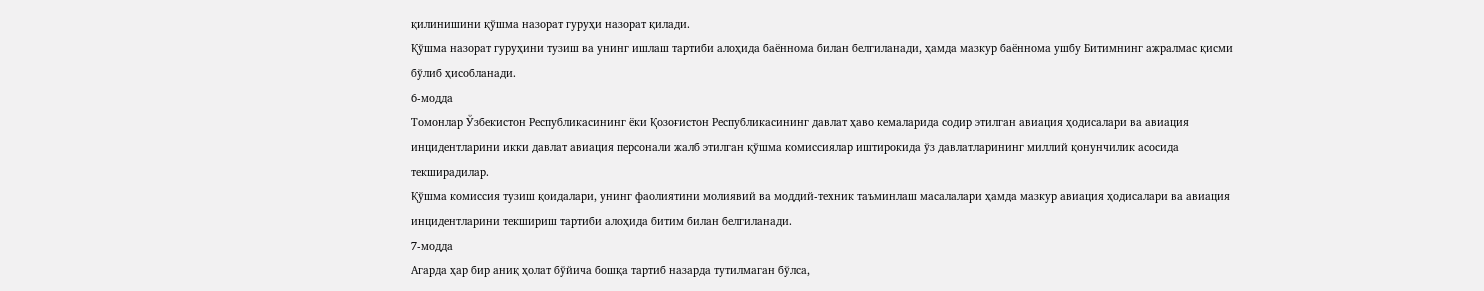қилинишини қўшма назорат гуруҳи назорат қилади.
Қўшма назорат гуруҳини тузиш ва унинг ишлаш тартиби алоҳида баённома билан белгиланади, ҳамда мазкур баённома ушбу Битимнинг ажралмас қисми бўлиб ҳисобланади.
6-модда
Томонлар Ўзбекистон Республикасининг ёки Қозоғистон Республикасининг давлат ҳаво кемаларида содир этилган авиация ҳодисалари ва авиация инцидентларини икки давлат авиация персонали жалб этилган қўшма комиссиялар иштирокида ўз давлатларининг миллий қонунчилик асосида текширадилар.
Қўшма комиссия тузиш қоидалари, унинг фаолиятини молиявий ва моддий-техник таъминлаш масалалари ҳамда мазкур авиация ҳодисалари ва авиация инцидентларини текшириш тартиби алоҳида битим билан белгиланади.
7-модда
Агарда ҳар бир аниқ ҳолат бўйича бошқа тартиб назарда тутилмаган бўлса,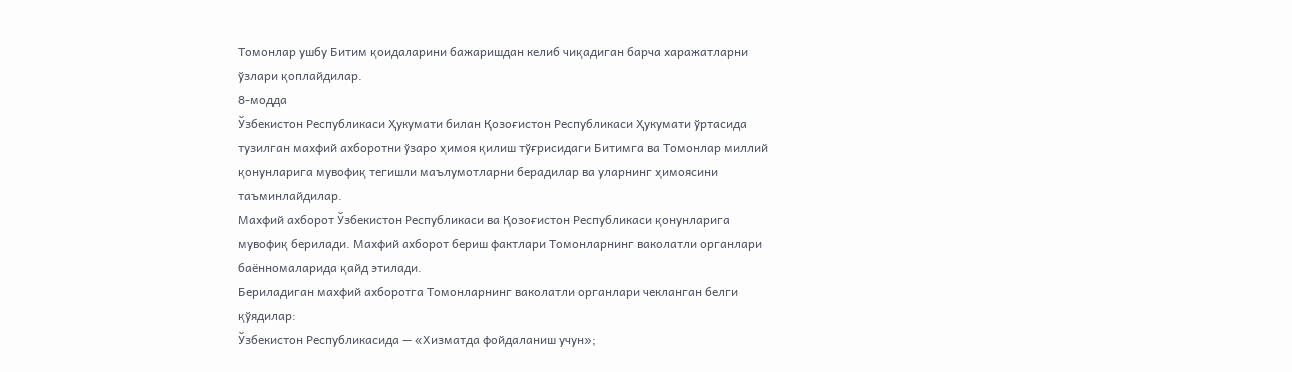Томонлар ушбу Битим қоидаларини бажаришдан келиб чиқадиган барча харажатларни ўзлари қоплайдилар.
8-модда
Ўзбекистон Республикаси Ҳукумати билан Қозоғистон Республикаси Ҳукумати ўртасида тузилган махфий ахборотни ўзаро ҳимоя қилиш тўғрисидаги Битимга ва Томонлар миллий қонунларига мувофиқ тегишли маълумотларни берадилар ва уларнинг ҳимоясини таъминлайдилар.
Махфий ахборот Ўзбекистон Республикаси ва Қозоғистон Республикаси қонунларига мувофиқ берилади. Махфий ахборот бериш фактлари Томонларнинг ваколатли органлари баённомаларида қайд этилади.
Бериладиган махфий ахборотга Томонларнинг ваколатли органлари чекланган белги қўядилар:
Ўзбекистон Республикасида — «Хизматда фойдаланиш учун»;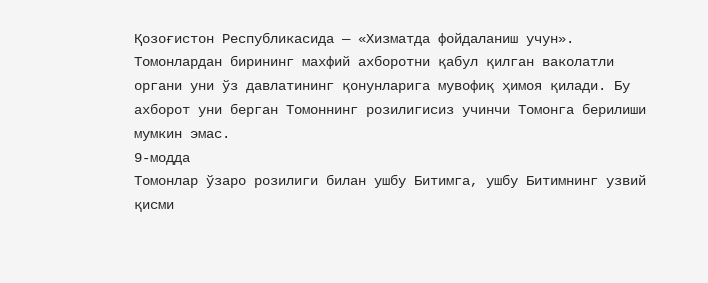Қозоғистон Республикасида — «Хизматда фойдаланиш учун».
Томонлардан бирининг махфий ахборотни қабул қилган ваколатли органи уни ўз давлатининг қонунларига мувофиқ ҳимоя қилади. Бу ахборот уни берган Томоннинг розилигисиз учинчи Томонга берилиши мумкин эмас.
9-модда
Томонлар ўзаро розилиги билан ушбу Битимга, ушбу Битимнинг узвий қисми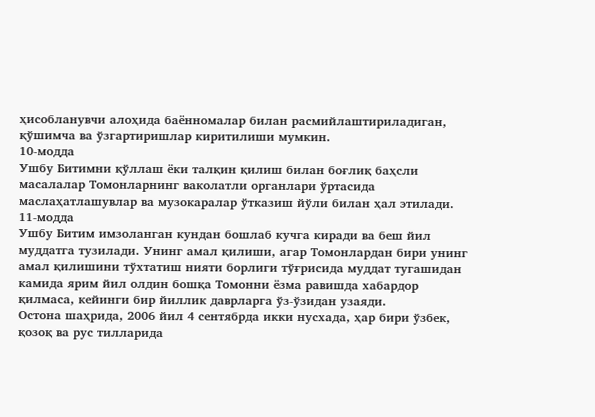ҳисобланувчи алоҳида баённомалар билан расмийлаштириладиган, қўшимча ва ўзгартиришлар киритилиши мумкин.
10-модда
Ушбу Битимни қўллаш ёки талқин қилиш билан боғлиқ баҳсли масалалар Томонларнинг ваколатли органлари ўртасида маслаҳатлашувлар ва музокаралар ўтказиш йўли билан ҳал этилади.
11-модда
Ушбу Битим имзоланган кундан бошлаб кучга киради ва беш йил муддатга тузилади. Унинг амал қилиши, агар Томонлардан бири унинг амал қилишини тўхтатиш нияти борлиги тўғрисида муддат тугашидан камида ярим йил олдин бошқа Томонни ёзма равишда хабардор қилмаса, кейинги бир йиллик даврларга ўз-ўзидан узаяди.
Остона шаҳрида, 2006 йил 4 сентябрда икки нусхада, ҳар бири ўзбек, қозоқ ва рус тилларида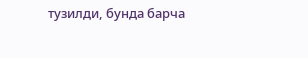тузилди, бунда барча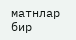матнлар бир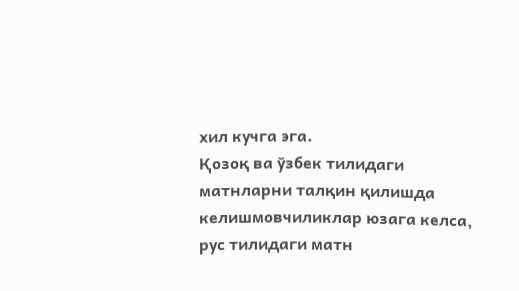хил кучга эга.
Қозоқ ва ўзбек тилидаги матнларни талқин қилишда келишмовчиликлар юзага келса, рус тилидаги матн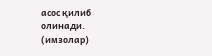асос қилиб олинади.
(имзолар)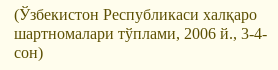(Ўзбекистон Республикаси халқаро шартномалари тўплами, 2006 й., 3-4-сон)